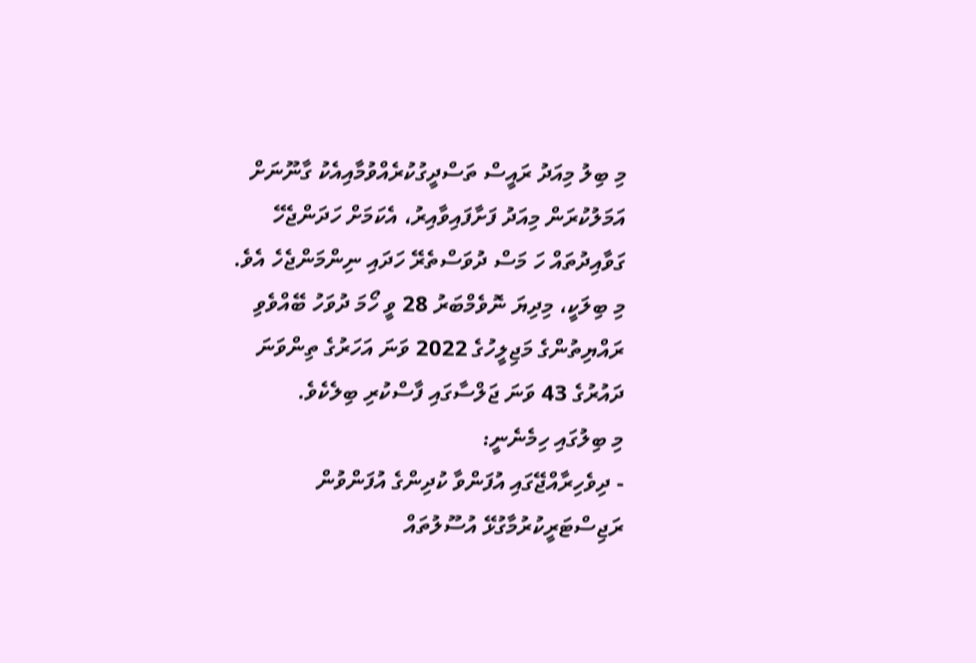މި ބިލު މިއަދު ރައީސް ތަސްދީގުކުރެއްވުމާއިއެކު ގާނޫނަށް އަމަލުކުރަން މިއަދު ފަށާފައިވާއިރު، އެކަމަށް ހަދަންޖެހޭ ގަވާއިދުތައް ހަ މަސް ދުވަސްތެރޭ ހަދައި ނިންމަންޖެހެ އެވެ.
މި ބިލަކީ، މިދިޔަ ނޮވެމްބަރު 28 ވީ ހޯމަ ދުވަހު ބޭއްވެވި ރައްޔިތުންގެ މަޖިލީހުގެ 2022 ވަނަ އަހަރުގެ ތިންވަނަ ދައުރުގެ 43 ވަނަ ޖަލްސާގައި ފާސްކުރި ބިލެކެވެ.
މި ބިލުގައި ހިމެނެނީ:
- ދިވެހިރާއްޖޭގައި އުފަންވާ ކުދިންގެ އުފަންވުން ރަޖިސްޓަރީކުރުމާގުޅޭ އުސޫލުތައް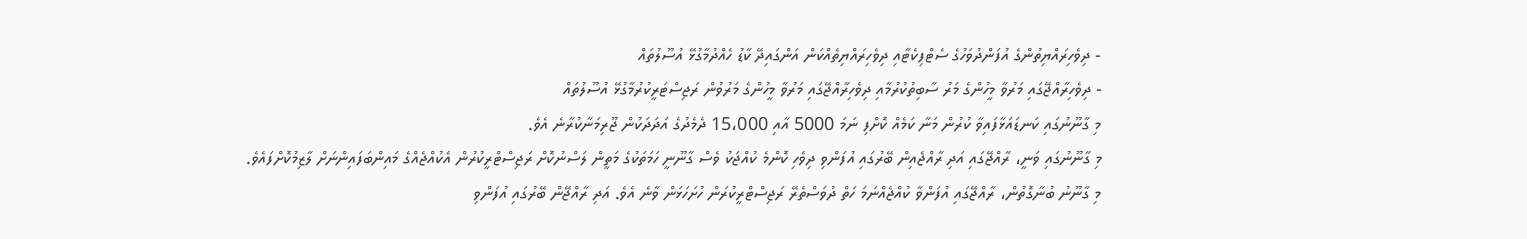- ދިވެހިރައްޔިތުންގެ އުފަންދުވަހުގެ ސެޓްފިކެޓާއި ދިވެހިރައްޔިތެއްކަން އަންގައިދޭ ކާޑު ހެއްދުމާގުޅޭ އުސޫލުތައް
- ދިވެހިރާއްޖޭގައި މަރުވާ މީހުންގެ މަރު ސާބިތުކުރުމާއި ދިވެހިރާއްޖޭގައި މަރުވާ މީހުންގެ މަރުވުން ރަޖިސްޓަރީކުރުމާގުޅޭ އުސޫލުތައް
މި ގާނޫނުގައި ކަނޑައަޅާފައިވާ ކުރުން މަނާ ކަމެއް ކޮށްފި ނަމަ 5000 އާއި 15،000 ދެމެދުގެ އަދަދަކުން ޖޫރިމަނާކުރާނެ އެވެ.
މި ގާނޫނުގައި ވަނީ، ރާއްޖޭގައި އަދި ރާއްޖެއިން ބޭރުގައި އުފަންވި ދިވެހި ކޮންމެ ކުއްޖަކު ވެސް ގާނޫނީ ހަމަތަކުގެ މަތީން ލަސްނުކޮށް ރަޖިސްޓްރީކުރުން އެކުއްޖެއްގެ މައިންބަފައިންނަށް ލާޒިމުކޮށްފައެވެ.
މި ގާނޫނު ބުނާގޮތުން، ރާއްޖޭގައި އުފަންވާ ކުއްޖެއްނަމަ ހަތް ދުވަސްތެރޭ ރަޖިސްޓްރީކުރަން ހުށަހަޅަން ވާނެ އެވެ. އަދި ރާއްޖޭން ބޭރުގައި އުފަންވި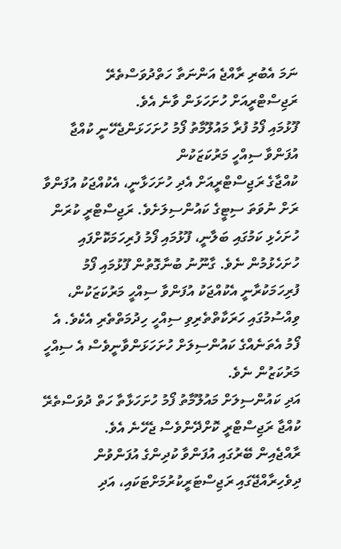ނަމަ އެބުރި ރާއްޖެ އަންނަތާ ހަތްދުވަސްތެރޭ ރަޖިސްޓްރީއަށް ހުށަހަޅަން ވާނެ އެވެ.
ފޫޅުމައި ފޯމު ފުރާ މައުލޫމާތު ފޯމު ހުށަހަޅަންޖެހޭނީ ކުއްޖާ އުފަންވާ ސިއްހީ މަރުކަޒަކުން
ކުއްޖާގެ ރަޖިސްޓްރީއަށް އެދި ހުށަހަޅާނީ، އެކުއްޖަކު އުފަންވާ ރަށް ނުވަތަ ސިޓީގެ ކައުންސިލަށެވެ. ރަޖިސްޓްރީ ކުރަން ހުށަހެޅި ކަމުގައި ބަލާނީ، ފޫޅުމައި ފޯމު ފުރިހަމަކޮށްފައި ހުށަހެޅުމުން ނެވެ. ގާނޫނު ބުނާގޮތުން ފޫޅުމައި ފޯމު ފުރިހަމަކުރާނީ އެކުއްޖަކު އުފަންވާ ސިއްހީ މަރުކަޒަކުން، ވިއްސުމުގައި ހަރަކާތްތެރިވި ސިއްހީ ހިދުމަތްތެރި އެކެވެ. އެ ފޯމު އެތަނެއްގެ ކައުންސިލަށް ހުށަހަޅަންވާނީވެސް އެ ސިއްހީ މަރުކަޒުން ނެވެ.
އަދި ކައުންސިލަށް މައުލޫމާތު ފޯމު ހުށަހަޅާތާ ހަތް ދުވަސްތެރޭ ކުއްޖާ ރަޖިސްޓްރީ ކޮށްދޭންވެސް ޖެހޭނެ އެވެ.
ރާއްޖެއިން ބޭރުގައި އުފަންވާ ކުދިންގެ އުފަންވުން ދިވެހިރާއްޖޭގައި ރަޖިސްޓަރީކުރުމަށްޓަކައި، އަދި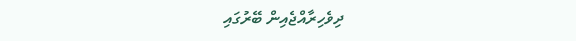ދިވެހިރާއްޖެއިން ބޭރުގައި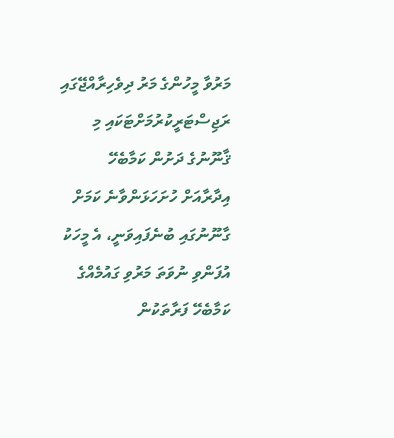މަރުވާ މީހުންގެ މަރު ދިވެހިރާއްޖޭގައި ރަޖިސްޓަރީކުރުމަށްޓަކައި މި ޤާނޫނުގެ ދަށުން ކަމާބެހޭ އިދާރާއަށް ހުށަހަޅަންވާނެ ކަމަށް ގާނޫނުގައި ބުނެފައިވަނީ، އެ މީހަކު އުފަންވި ނުވަތަ މަރުވި ގައުމެއްގެ ކަމާބެހޭ ފަރާތަކުން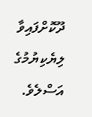ދޫކޮށްފައިވާ ލިޔެކިޔުމުގެ އަސްލެވެ.